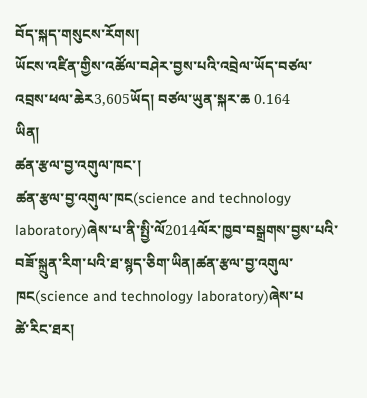བོད་སྐད་གསུངས་རོགས།
ཡོངས་འཛིན་གྱིས་འཚོལ་བཤེར་བྱས་པའི་འབྲེལ་ཡོད་བཙལ་འབྲས་ཕལ་ཆེར3,605ཡོད། བཙལ་ཡུན་སྐར་ཆ 0.164
ཡིན།
ཚན་རྩལ་བྱ་འགུལ་ཁང་།
ཚན་རྩལ་བྱ་འགུལ་ཁང(science and technology laboratory)ཞེས་པ་ནི་སྤྱི་ལོ2014ལོར་ཁྱབ་བསྒྲགས་བྱས་པའི་བཟོ་སྐྲུན་རིག་པའི་ཐ་སྙད་ཅིག་ཡིན།ཚན་རྩལ་བྱ་འགུལ་ཁང(science and technology laboratory)ཞེས་པ
ཚེ་རིང་ཐར།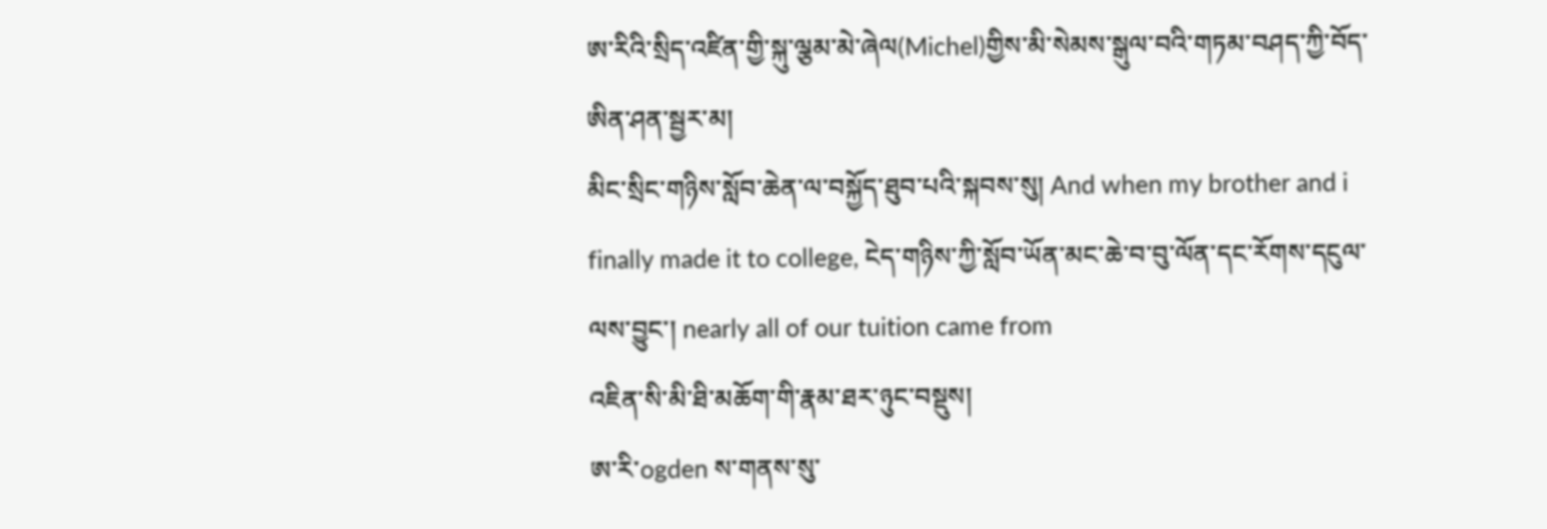ཨ་རིའི་སྲིད་འཛིན་གྱི་སྐུ་ལྕམ་མེ་ཞེལ(Michel)གྱིས་མི་སེམས་སྒུལ་བའི་གཏམ་བཤད་ཀྱི་བོད་ཨིན་ཤན་སྦྱར་མ།
མིང་སྲིང་གཉིས་སློབ་ཆེན་ལ་བསྐྱོད་ཐུབ་པའི་སྐབས་སུ། And when my brother and i finally made it to college, ངེད་གཉིས་ཀྱི་སློབ་ཡོན་མང་ཆེ་བ་བུ་ལོན་དང་རོགས་དངུལ་ལས་བྱུང་། nearly all of our tuition came from
འཇིན་སི་མི་ཐི་མཆོག་གི་རྣམ་ཐར་ཉུང་བསྡུས།
ཨ་རི་ogden ས་གནས་སུ་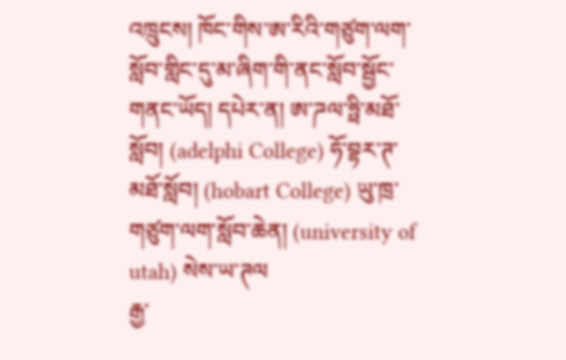འཁྲུངས། ཁོང་གིས་ཨ་རིའི་གཙུག་ལག་སློབ་གླིང་དུ་མ་ཞིག་གི་ནང་སློབ་སྦྱོང་གནང་ཡོད། དཔེར་ན། ཨ་ཌལ་ཧྥི་མཐོ་སློབ། (adelphi College) ཧོ་བྷར་ཊ་མཐོ་སློབ། (hobart College) ཡུ་ཁྲ་གཙུག་ལག་སློབ་ཆེན། (university of utah) སེས་ཡ་ཊལ
རྒྱ་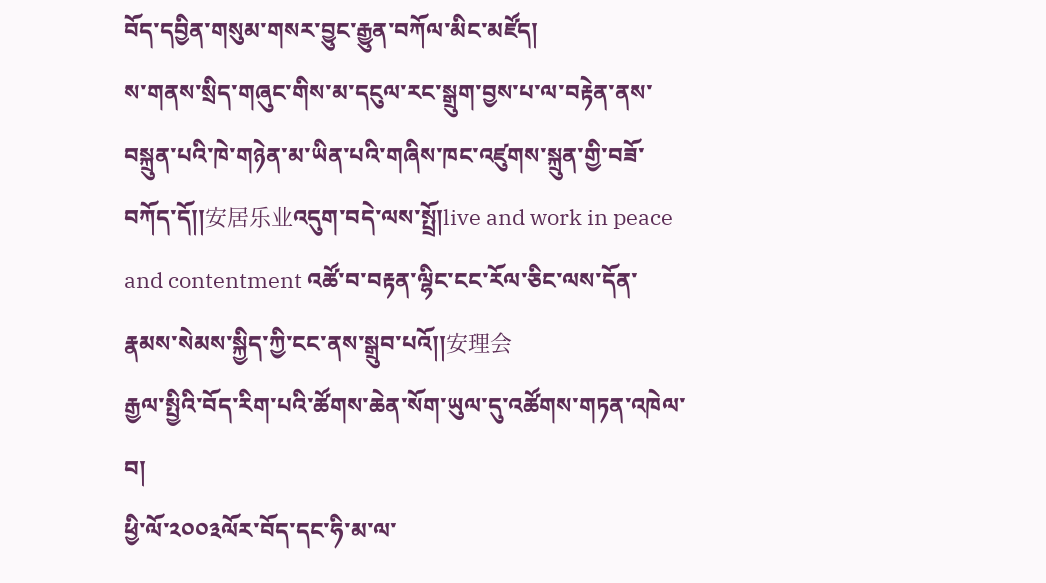བོད་དབྱིན་གསུམ་གསར་བྱུང་རྒྱུན་བཀོལ་མིང་མཛོད།
ས་གནས་སྲིད་གཞུང་གིས་མ་དངུལ་རང་སྒྲུག་བྱས་པ་ལ་བརྟེན་ནས་བསྐྲུན་པའི་ཁེ་གཉེན་མ་ཡིན་པའི་གཞིས་ཁང་འཛུགས་སྐྲུན་གྱི་བཟོ་བཀོད་དོ།།安居乐业འདུག་བདེ་ལས་སྤྲོ།live and work in peace and contentment འཚོ་བ་བརྟན་ལྷིང་ངང་རོལ་ཅིང་ལས་དོན་རྣམས་སེམས་སྐྱིད་ཀྱི་ངང་ནས་སྒྲུབ་པའོ།།安理会
རྒྱལ་སྤྱིའི་བོད་རིག་པའི་ཚོགས་ཆེན་སོག་ཡུལ་དུ་འཚོགས་གཏན་འཁེལ་བ།
ཕྱི་ལོ་༢༠༠༣ལོར་བོད་དང་ཧི་མ་ལ་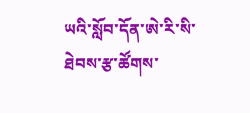ཡའི་སློབ་དོན་ཨེ་རི་སི་ཐེབས་རྩ་ཚོགས་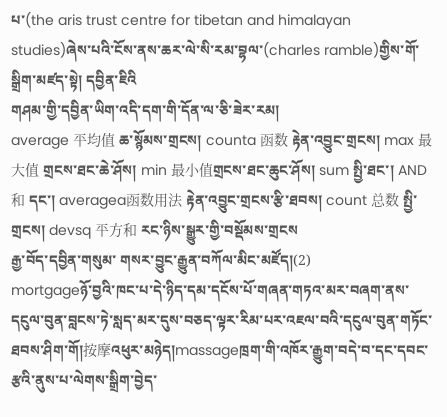པ་(the aris trust centre for tibetan and himalayan studies)ཞེས་པའི་ངོས་ནས་ཆར་ལེ་སི་རམ་བྷལ་(charles ramble)གྱིས་གོ་སྒྲིག་མཛད་སྟེ། དབྱིན་ཇིའི
གཤམ་གྱི་དབྱིན་ཡིག་འདི་དག་གི་དོན་ལ་ཅི་ཟེར་རམ།
average 平均值 ཆ་སྙོམས་གྲངས། counta 函数 རྟེན་འབྱུང་གྲངས། max 最大值 གྲངས་ཐང་ཆེ་ཤོས། min 最小值གྲངས་ཐང་ཆུང་ཤོས། sum སྤྱི་ཐང་། AND和 དང་། averagea函数用法 རྟེན་འབྱུང་གྲངས་རྩི་ཐབས། count 总数 སྤྱི་གྲངས། devsq 平方和 རང་ཉིས་སྒྱུར་གྱི་བསྡོམས་གྲངས
རྒྱ་བོད་དབྱིན་གསུམ་ གསར་བྱུང་རྒྱུན་བཀོལ་མིང་མཛོད།(2)
mortgageཉོ་བྱའི་ཁང་པ་དེ་ཉིད་དམ་དངོས་པོ་གཞན་གཏའ་མར་བཞག་ནས་དངུལ་བུན་བླངས་ཏེ་སླད་མར་དུས་བཅད་ལྟར་རིམ་པར་འཇལ་བའི་དངུལ་བུན་གཏོང་ཐབས་ཤིག་གོ།按摩འཕུར་མཉེད།massageཁྲག་གི་འཁོར་རྒྱུག་བདེ་བ་དང་དབང་རྩའི་ནུས་པ་ལེགས་སྒྲིག་བྱེད་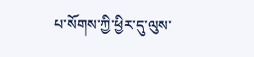པ་སོགས་ཀྱི་ཕྱིར་དུ་ལུས་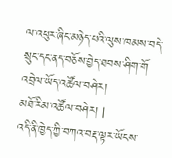ལ་འཕུར་ཞིང་མཉེད་པའི་ལུས་ཁམས་བདེ་སྲུང་དང་ནད་བཅོས་བྱེད་ཐབས་ཤིག་གོ
འབྲེལ་ཡོད་འཚོལ་བཤེར།
མཐོ་རིམ་འཚོལ་བཤེར། |
འདི་ནི་ཁྱེད་ཀྱི་བཀའ་བརྡ་ལྟར་ཡོངས་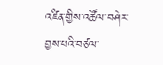འཛིན་གྱིས་འཚོལ་བཤེར་བྱས་པའི་བཙལ་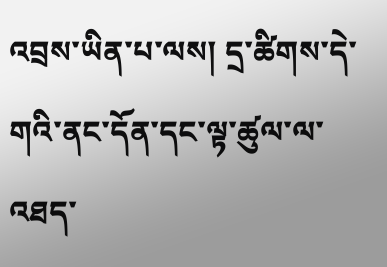འབྲས་ཡིན་པ་ལས། དྲ་ཚིགས་དེ་གའི་ནང་དོན་དང་ལྟ་ཚུལ་ལ་འཐད་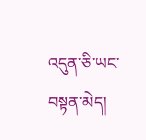འདུན་ཅི་ཡང་བསྟན་མེད།